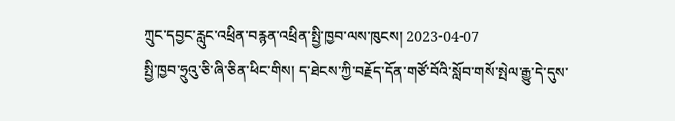ཀྲུང་དབྱང་རླུང་འཕྲིན་བརྙན་འཕྲིན་སྤྱི་ཁྱབ་ལས་ཁུངས། 2023-04-07
སྤྱི་ཁྱབ་ཧྲུའུ་ཅི་ཞི་ཅིན་ཕིང་གིས། ད་ཐེངས་ཀྱི་བརྗོད་དོན་གཙོ་བོའི་སློབ་གསོ་སྤེལ་རྒྱུ་དེ་དུས་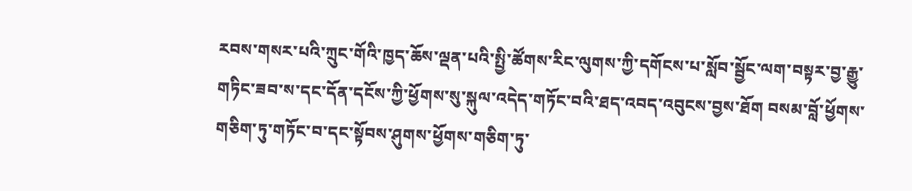རབས་གསར་པའི་ཀྲུང་གོའི་ཁྱད་ཆོས་ལྡན་པའི་སྤྱི་ཚོགས་རིང་ལུགས་ཀྱི་དགོངས་པ་སློབ་སྦྱོང་ལག་བསྟར་བྱ་རྒྱུ་གཏིང་ཟབ་ས་དང་དོན་དངོས་ཀྱི་ཕྱོགས་སུ་སྐུལ་འདེད་གཏོང་བའི་ཐད་འབད་འབུངས་བྱས་ཐོག བསམ་བློ་ཕྱོགས་གཅིག་ཏུ་གཏོང་བ་དང་སྟོབས་ཤུགས་ཕྱོགས་གཅིག་ཏུ་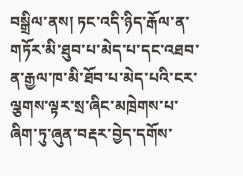བསྒྲིལ་ནས། ཏང་འདི་ཉིད་རྒོལ་ན་གཏོར་མི་ཐུབ་པ་མེད་པ་དང་འཐབ་ན་རྒྱལ་ཁ་མི་ཐོབ་པ་མེད་པའི་ངར་ལྕགས་ལྟར་སྲ་ཞིང་མཁྲེགས་པ་ཞིག་ཏུ་ཞུན་བརྡར་བྱེད་དགོས་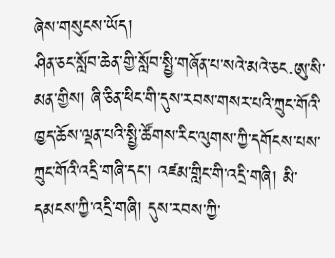ཞེས་གསུངས་ཡོད།
ཤིན་ཅང་སློབ་ཆེན་གྱི་སློབ་སྤྱི་གཞོན་པ་སའེ་མའེ་ཅང·ཨུ་སི་མན་གྱིས། ཞི་ཅིན་ཕིང་གི་དུས་རབས་གསར་པའི་ཀྲུང་གོའི་ཁྱད་ཆོས་ལྡན་པའི་སྤྱི་ཚོགས་རིང་ལུགས་ཀྱི་དགོངས་པས་ཀྲུང་གོའི་འདྲི་གཞི་དང་། འཛམ་གླིང་གི་འདྲི་གཞི། མི་དམངས་ཀྱི་འདྲི་གཞི། དུས་རབས་ཀྱི་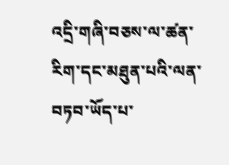འདྲི་གཞི་བཅས་ལ་ཚན་རིག་དང་མཐུན་པའི་ལན་བཏབ་ཡོད་པ་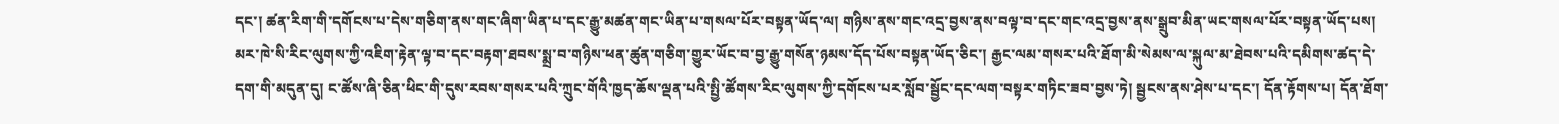དང་། ཚན་རིག་གི་དགོངས་པ་དེས་གཅིག་ནས་གང་ཞིག་ཡིན་པ་དང་རྒྱུ་མཚན་གང་ཡིན་པ་གསལ་པོར་བསྟན་ཡོད་ལ། གཉིས་ནས་གང་འདྲ་བྱས་ནས་བལྟ་བ་དང་གང་འདྲ་བྱས་ནས་སྒྲུབ་མིན་ཡང་གསལ་པོར་བསྟན་ཡོད་པས། མར་ཁེ་སི་རིང་ལུགས་ཀྱི་འཇིག་རྟེན་ལྟ་བ་དང་བརྟག་ཐབས་སྨྲ་བ་གཉིས་ཕན་ཚུན་གཅིག་གྱུར་ཡོང་བ་བྱ་རྒྱུ་གསོན་ཉམས་དོད་པོས་བསྟན་ཡོད་ཅིང་། རྒྱང་ལམ་གསར་པའི་ཐོག་མི་སེམས་ལ་སྐུལ་མ་ཐེབས་པའི་དམིགས་ཚད་དེ་དག་གི་མདུན་དུ། ང་ཚོས་ཞི་ཅིན་ཕིང་གི་དུས་རབས་གསར་པའི་ཀྲུང་གོའི་ཁྱད་ཆོས་ལྡན་པའི་སྤྱི་ཚོགས་རིང་ལུགས་ཀྱི་དགོངས་པར་སློབ་སྦྱོང་དང་ལག་བསྟར་གཏིང་ཟབ་བྱས་ཏེ། སྦྱངས་ནས་ཤེས་པ་དང་། དོན་རྟོགས་པ། དོན་ཐོག་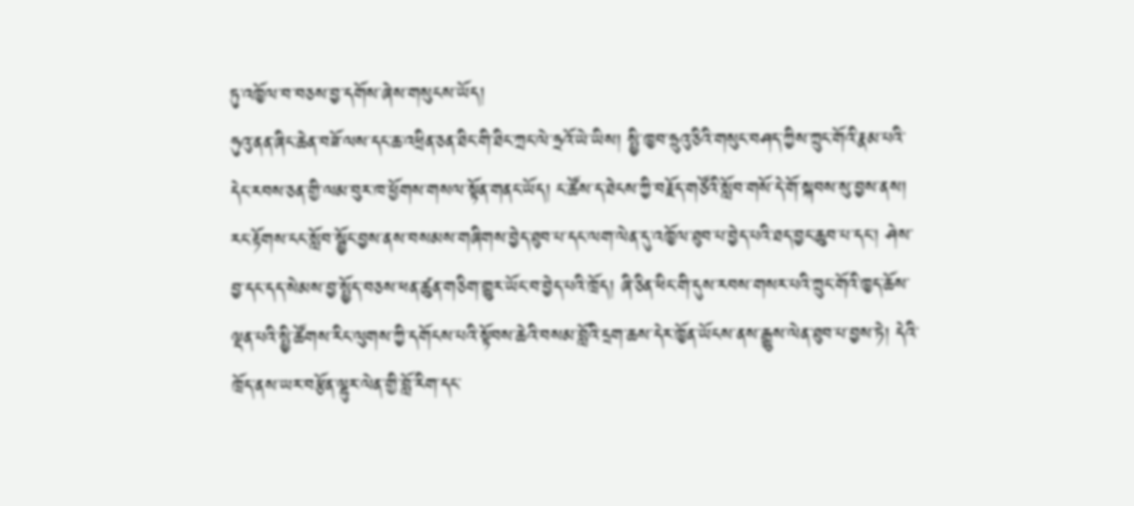ཏུ་འཁྱོལ་བ་བཅས་བྱ་དགོས་ཞེས་གསུངས་ཡོད།
ཧུའུ་ནན་ཞིང་ཆེན་བཟོ་ལས་དང་ཆ་འཕྲིན་ཅན་ཐིང་གི་ཐིང་ཀྲང་ལེ་ཧྲའོ་ཡེ་ཡིས། སྤྱི་ཁྱབ་ཧྲུའུ་ཅིའི་གསུང་བཤད་ཀྱིས་ཀྲུང་གོའི་རྣམ་པའི་དེང་རབས་ཅན་གྱི་ལམ་བུར་ཁ་ཕྱོགས་གསལ་སྟོན་གནང་ཡོད། ང་ཚོས་ད་ཐེངས་ཀྱི་བརྗོད་གཙོའི་སློབ་གསོ་དེ་གོ་སྐབས་སུ་བྱས་ནས། རང་རྟོགས་ངང་སློབ་སྦྱོང་བྱས་ནས་བསམས་གཞིགས་བྱེད་ཐུབ་པ་དང་ལག་ལེན་དུ་འཁྱོལ་ཐུབ་པ་བྱེད་པའི་ཐད་བྱང་ཆུབ་པ་དང་། ཤེས་བྱ་དང་དད་སེམས་བྱ་སྤྱོད་བཅས་ཕན་ཚུན་གཅིག་གྱུར་ཡོང་བ་བྱེད་པའི་ཁྲོད། ཞི་ཅིན་ཕིང་གི་དུས་རབས་གསར་པའི་ཀྲུང་གོའི་ཁྱད་ཆོས་ལྡན་པའི་སྤྱི་ཚོགས་རིང་ལུགས་ཀྱི་དགོངས་པའི་སྟོབས་ཆེའི་བསམ་བློའི་དྲག་ཆས་དེར་ཁྱོན་ཡོངས་ནས་རྒྱུས་ལེན་ཐུབ་པ་བྱས་ཏེ། དེའི་ཁྲོད་ནས་ཡར་བརྩོན་ལྷུར་ལེན་གྱི་བློ་རིག་དང་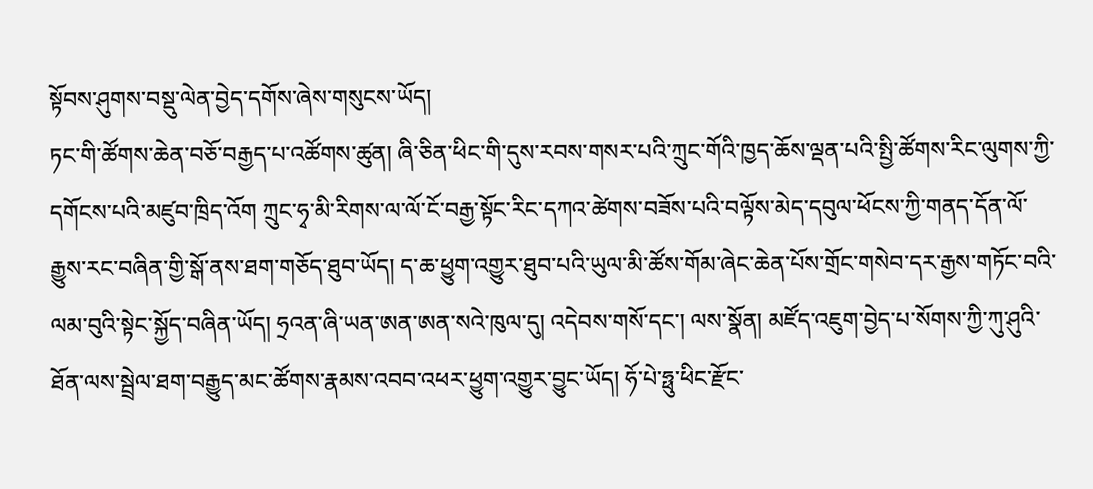སྟོབས་ཤུགས་བསྡུ་ལེན་བྱེད་དགོས་ཞེས་གསུངས་ཡོད།
ཏང་གི་ཚོགས་ཆེན་བཅོ་བརྒྱད་པ་འཚོགས་ཚུན། ཞི་ཅིན་ཕིང་གི་དུས་རབས་གསར་པའི་ཀྲུང་གོའི་ཁྱད་ཆོས་ལྡན་པའི་སྤྱི་ཚོགས་རིང་ལུགས་ཀྱི་དགོངས་པའི་མཛུབ་ཁྲིད་འོག ཀྲུང་ཧྭ་མི་རིགས་ལ་ལོ་ངོ་བརྒྱ་སྟོང་རིང་དཀའ་ཚེགས་བཟོས་པའི་བལྟོས་མེད་དབུལ་ཕོངས་ཀྱི་གནད་དོན་ལོ་རྒྱུས་རང་བཞིན་གྱི་སྒོ་ནས་ཐག་གཅོད་ཐུབ་ཡོད། ད་ཆ་ཕྱུག་འགྱུར་ཐུབ་པའི་ཡུལ་མི་ཚོས་གོམ་ཞེང་ཆེན་པོས་གྲོང་གསེབ་དར་རྒྱས་གཏོང་བའི་ལམ་བུའི་སྟེང་སྐྱོད་བཞིན་ཡོད། ཧྲའན་ཞི་ཡན་ཨན་ཨན་སའེ་ཁུལ་དུ། འདེབས་གསོ་དང་། ལས་སྣོན། མཛོད་འཇུག་བྱེད་པ་སོགས་ཀྱི་ཀུ་ཤུའི་ཐོན་ལས་སྦྲེལ་ཐག་བརྒྱུད་མང་ཚོགས་རྣམས་འབབ་འཕར་ཕྱུག་འགྱུར་བྱུང་ཡོད། ཧོ་པེ་ཧྥུ་ཕིང་རྫོང་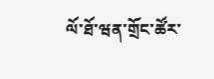ལོ་ཐོ་ཝན་གྲོང་ཚོར་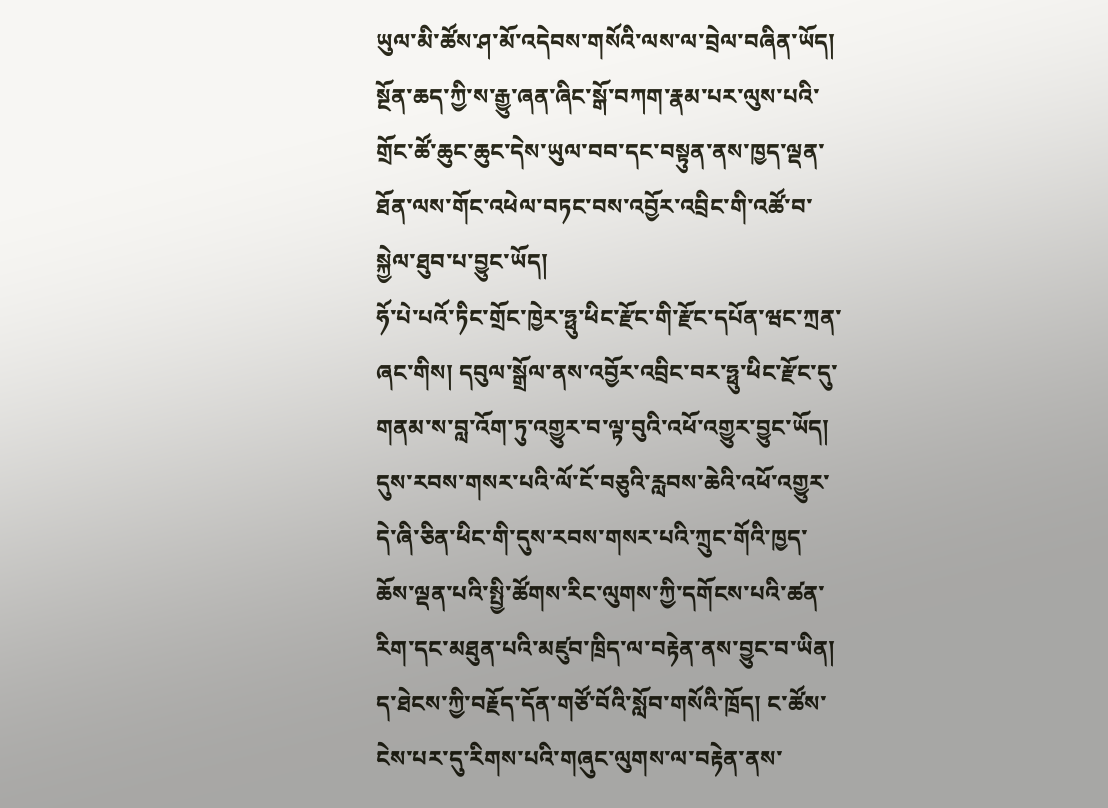ཡུལ་མི་ཚོས་ཤ་མོ་འདེབས་གསོའི་ལས་ལ་བྲེལ་བཞིན་ཡོད། སྔོན་ཆད་ཀྱི་ས་རྒྱུ་ཞན་ཞིང་སྒོ་བཀག་རྣམ་པར་ལུས་པའི་གྲོང་ཚོ་ཆུང་ཆུང་དེས་ཡུལ་བབ་དང་བསྟུན་ནས་ཁྱད་ལྡན་ཐོན་ལས་གོང་འཕེལ་བཏང་བས་འབྱོར་འབྲིང་གི་འཚོ་བ་སྐྱེལ་ཐུབ་པ་བྱུང་ཡོད།
ཧོ་པེ་པའོ་ཏིང་གྲོང་ཁྱེར་ཧྥུ་ཕིང་རྫོང་གི་རྫོང་དཔོན་ཝང་ཀྲན་ཞང་གིས། དབུལ་སྒྲོལ་ནས་འབྱོར་འབྲིང་བར་ཧྥུ་ཕིང་རྫོང་དུ་གནམ་ས་བླ་འོག་ཏུ་འགྱུར་བ་ལྟ་བུའི་འཕོ་འགྱུར་བྱུང་ཡོད། དུས་རབས་གསར་པའི་ལོ་ངོ་བཅུའི་རླབས་ཆེའི་འཕོ་འགྱུར་དེ་ཞི་ཅིན་ཕིང་གི་དུས་རབས་གསར་པའི་ཀྲུང་གོའི་ཁྱད་ཆོས་ལྡན་པའི་སྤྱི་ཚོགས་རིང་ལུགས་ཀྱི་དགོངས་པའི་ཚན་རིག་དང་མཐུན་པའི་མཛུབ་ཁྲིད་ལ་བརྟེན་ནས་བྱུང་བ་ཡིན། ད་ཐེངས་ཀྱི་བརྗོད་དོན་གཙོ་བོའི་སློབ་གསོའི་ཁྲོད། ང་ཚོས་ངེས་པར་དུ་རིགས་པའི་གཞུང་ལུགས་ལ་བརྟེན་ནས་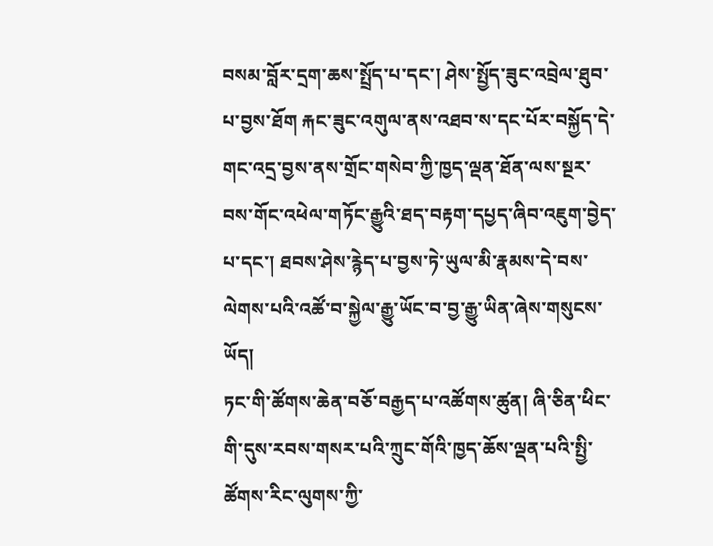བསམ་བློར་དྲག་ཆས་སྤྲོད་པ་དང་། ཤེས་སྤྱོད་ཟུང་འབྲེལ་ཐུབ་པ་བྱས་ཐོག རྐང་ཟུང་འགུལ་ནས་འཐབ་ས་དང་པོར་བསྐྱོད་དེ་གང་འདྲ་བྱས་ནས་གྲོང་གསེབ་ཀྱི་ཁྱད་ལྡན་ཐོན་ལས་སྔར་བས་གོང་འཕེལ་གཏོང་རྒྱུའི་ཐད་བརྟག་དཔྱད་ཞིབ་འཇུག་བྱེད་པ་དང་། ཐབས་ཤེས་རྙེད་པ་བྱས་ཏེ་ཡུལ་མི་རྣམས་དེ་བས་ལེགས་པའི་འཚོ་བ་སྐྱེལ་རྒྱུ་ཡོང་བ་བྱ་རྒྱུ་ཡིན་ཞེས་གསུངས་ཡོད།
ཏང་གི་ཚོགས་ཆེན་བཅོ་བརྒྱད་པ་འཚོགས་ཚུན། ཞི་ཅིན་ཕིང་གི་དུས་རབས་གསར་པའི་ཀྲུང་གོའི་ཁྱད་ཆོས་ལྡན་པའི་སྤྱི་ཚོགས་རིང་ལུགས་ཀྱི་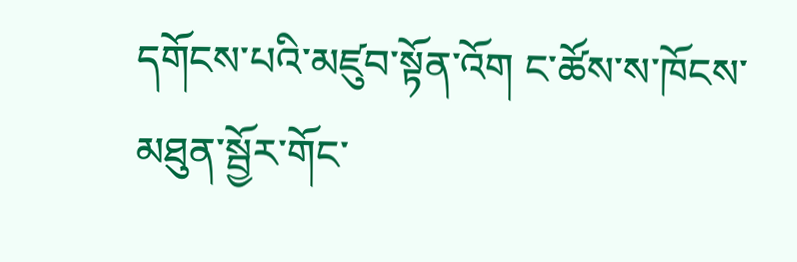དགོངས་པའི་མཛུབ་སྟོན་འོག ང་ཚོས་ས་ཁོངས་མཐུན་སྦྱོར་གོང་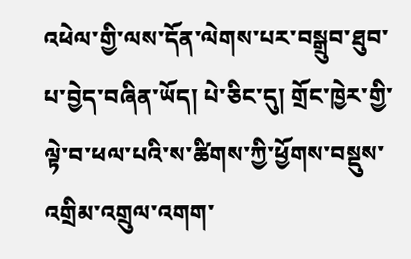འཕེལ་གྱི་ལས་དོན་ལེགས་པར་བསྒྲུབ་ཐུབ་པ་བྱེད་བཞིན་ཡོད། པེ་ཅིང་དུ། གྲོང་ཁྱེར་གྱི་ལྟེ་བ་ཕལ་པའི་ས་ཚིགས་ཀྱི་ཕྱོགས་བསྡུས་འགྲིམ་འགྲུལ་འགག་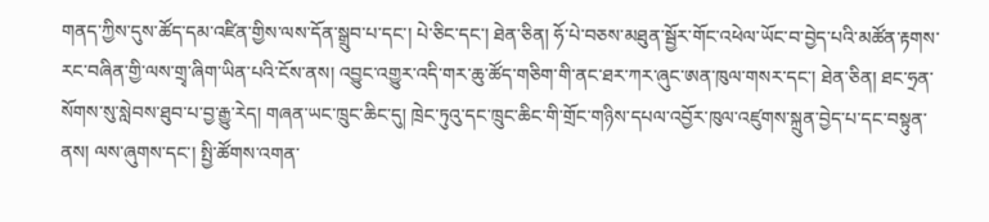གནད་ཀྱིས་དུས་ཚོད་དམ་འཛིན་གྱིས་ལས་དོན་སྒྲུབ་པ་དང་། པེ་ཅིང་དང་། ཐེན་ཅིན། ཧོ་པེ་བཅས་མཐུན་སྦྱོར་གོང་འཕེལ་ཡོང་བ་བྱེད་པའི་མཚོན་རྟགས་རང་བཞིན་གྱི་ལས་གྲྭ་ཞིག་ཡིན་པའི་ངོས་ནས། འབྱུང་འགྱུར་འདི་གར་ཆུ་ཚོད་གཅིག་གི་ནང་ཐར་ཀར་ཞུང་ཨན་ཁུལ་གསར་དང་། ཐེན་ཅིན། ཐང་ཧྲན་སོགས་སུ་སླེབས་ཐུབ་པ་བྱ་རྒྱུ་རེད། གཞན་ཡང་ཁྲུང་ཆིང་དུ། ཁྲེང་ཏུའུ་དང་ཁྲུང་ཆིང་གི་གྲོང་གཉིས་དཔལ་འབྱོར་ཁུལ་འཛུགས་སྐྲུན་བྱེད་པ་དང་བསྟུན་ནས། ལས་ཞུགས་དང་། སྤྱི་ཚོགས་འགན་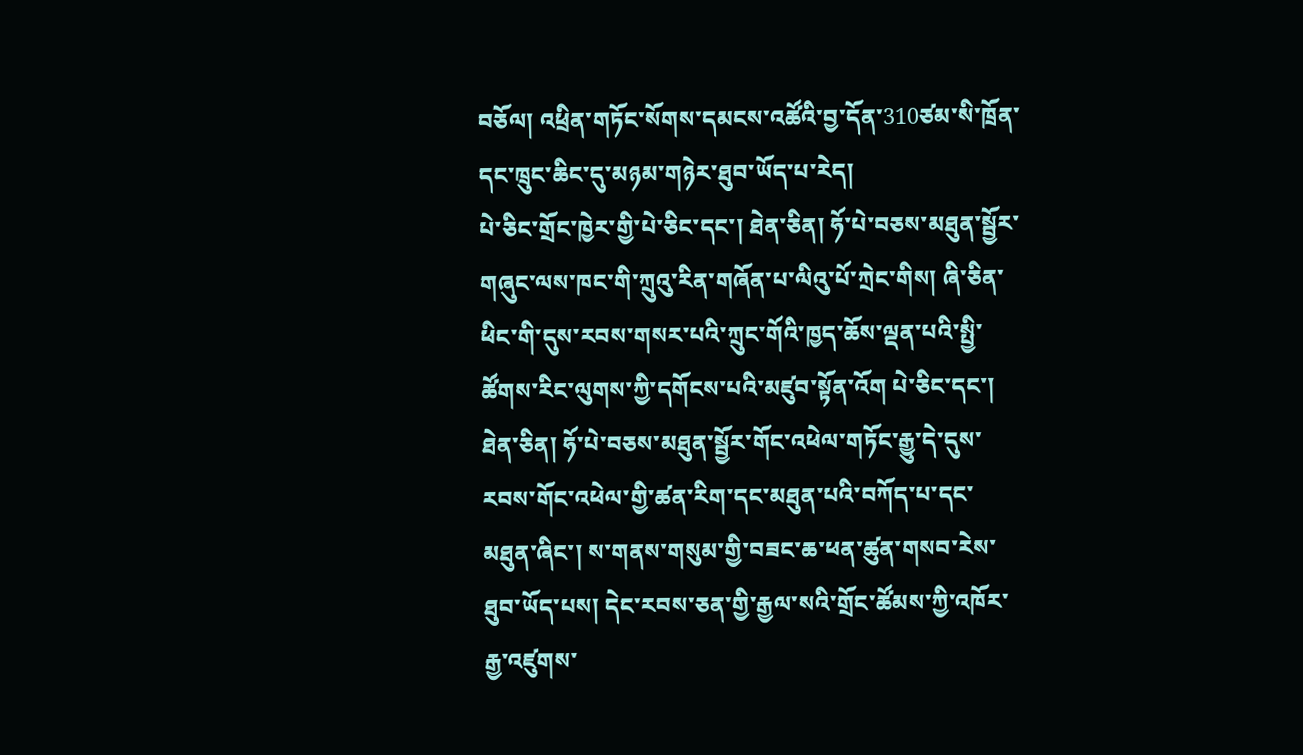བཅོལ། འཕྲིན་གཏོང་སོགས་དམངས་འཚོའི་བྱ་དོན་310ཙམ་སི་ཁྲོན་དང་ཁྲུང་ཆིང་དུ་མཉམ་གཉེར་ཐུབ་ཡོད་པ་རེད།
པེ་ཅིང་གྲོང་ཁྱེར་གྱི་པེ་ཅིང་དང་། ཐེན་ཅིན། ཧོ་པེ་བཅས་མཐུན་སྦྱོར་གཞུང་ལས་ཁང་གི་ཀྲུའུ་རིན་གཞོན་པ་ལིའུ་པོ་ཀྲེང་གིས། ཞི་ཅིན་ཕིང་གི་དུས་རབས་གསར་པའི་ཀྲུང་གོའི་ཁྱད་ཆོས་ལྡན་པའི་སྤྱི་ཚོགས་རིང་ལུགས་ཀྱི་དགོངས་པའི་མཛུབ་སྟོན་འོག པེ་ཅིང་དང་། ཐེན་ཅིན། ཧོ་པེ་བཅས་མཐུན་སྦྱོར་གོང་འཕེལ་གཏོང་རྒྱུ་དེ་དུས་རབས་གོང་འཕེལ་གྱི་ཚན་རིག་དང་མཐུན་པའི་བཀོད་པ་དང་མཐུན་ཞིང་། ས་གནས་གསུམ་གྱི་བཟང་ཆ་ཕན་ཚུན་གསབ་རེས་ཐུབ་ཡོད་པས། དེང་རབས་ཅན་གྱི་རྒྱལ་སའི་གྲོང་ཚོམས་ཀྱི་འཁོར་རྒྱ་འཛུགས་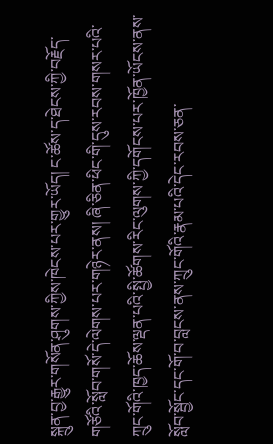སྐྲུན་བྱ་རྒྱུར་གསོན་ཤུགས་ཀྱིས་ཁེངས་པར་གྱུར་ཡོད། ང་ཚོས་ད་ཐེངས་ཀྱི་བརྗོད་གཙོའི་སློབ་གསོ་དེ་ལེགས་པར་གཉེར་ནས། ཞི་ཅིན་ཕིང་གི་དུས་རབས་གསར་པའི་ཀྲུང་གོའི་ཁྱད་ཆོས་ལྡན་པའི་སྤྱི་ཚོགས་རིང་ལུགས་ཀྱི་དགོངས་པར་ཁྱོན་ཡོངས་ནས་སློབ་སྦྱོང་དང་གོ་བ་བླངས་ནས་ཀྲུང་གོའི་རྣམ་པའི་དེང་རབས་ཅན་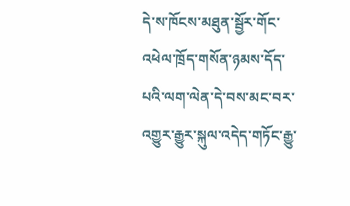དེ་ས་ཁོངས་མཐུན་སྦྱོར་གོང་འཕེལ་ཁྲོད་གསོན་ཉམས་དོད་པའི་ལག་ལེན་དེ་བས་མང་བར་འགྱུར་རྒྱུར་སྐུལ་འདེད་གཏོང་རྒྱུ་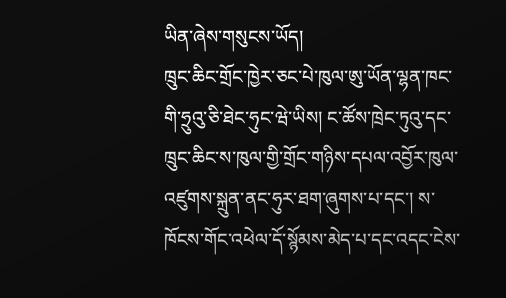ཡིན་ཞེས་གསུངས་ཡོད།
ཁྲུང་ཆིང་གྲོང་ཁྱེར་ཅང་པེ་ཁུལ་ཨུ་ཡོན་ལྷན་ཁང་གི་ཧྲུའུ་ཅི་ཐེང་ཧུང་ཝེ་ཡིས། ང་ཚོས་ཁྲེང་ཏུའུ་དང་ཁྲུང་ཆིང་ས་ཁུལ་གྱི་གྲོང་གཉིས་དཔལ་འབྱོར་ཁུལ་འཛུགས་སྐྲུན་ནང་ཧུར་ཐག་ཞུགས་པ་དང་། ས་ཁོངས་གོང་འཕེལ་དོ་སྙོམས་མེད་པ་དང་འདང་ངེས་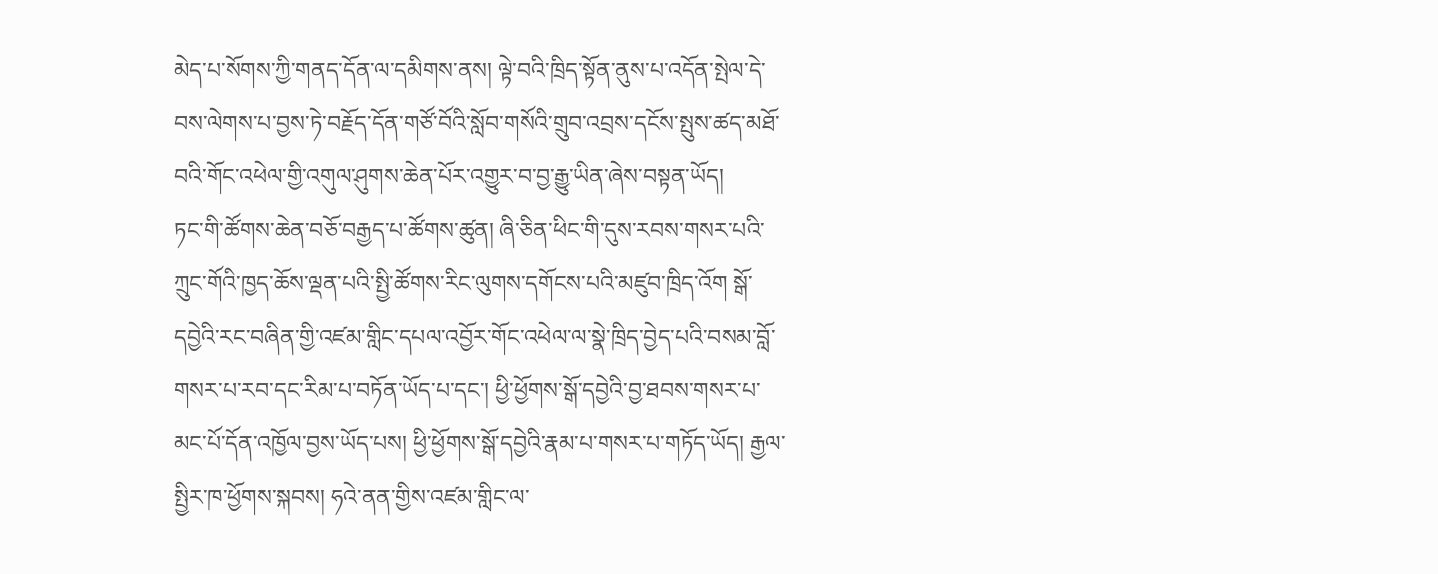མེད་པ་སོགས་ཀྱི་གནད་དོན་ལ་དམིགས་ནས། ལྟེ་བའི་ཁྲིད་སྟོན་ནུས་པ་འདོན་སྤེལ་དེ་བས་ལེགས་པ་བྱས་ཏེ་བརྗོད་དོན་གཙོ་བོའི་སློབ་གསོའི་གྲུབ་འབྲས་དངོས་སྤུས་ཚད་མཐོ་བའི་གོང་འཕེལ་གྱི་འགུལ་ཤུགས་ཆེན་པོར་འགྱུར་བ་བྱ་རྒྱུ་ཡིན་ཞེས་བསྟན་ཡོད།
ཏང་གི་ཚོགས་ཆེན་བཅོ་བརྒྱད་པ་ཚོགས་ཚུན། ཞི་ཅིན་ཕིང་གི་དུས་རབས་གསར་པའི་ཀྲུང་གོའི་ཁྱད་ཆོས་ལྡན་པའི་སྤྱི་ཚོགས་རིང་ལུགས་དགོངས་པའི་མཛུབ་ཁྲིད་འོག སྒོ་དབྱེའི་རང་བཞིན་གྱི་འཛམ་གླིང་དཔལ་འབྱོར་གོང་འཕེལ་ལ་སྣེ་ཁྲིད་བྱེད་པའི་བསམ་བློ་གསར་པ་རབ་དང་རིམ་པ་བཏོན་ཡོད་པ་དང་། ཕྱི་ཕྱོགས་སྒོ་དབྱེའི་བྱ་ཐབས་གསར་པ་མང་པོ་དོན་འཁྱོལ་བྱས་ཡོད་པས། ཕྱི་ཕྱོགས་སྒོ་དབྱེའི་རྣམ་པ་གསར་པ་གཏོད་ཡོད། རྒྱལ་སྤྱིར་ཁ་ཕྱོགས་སྐབས། ཧའེ་ནན་གྱིས་འཛམ་གླིང་ལ་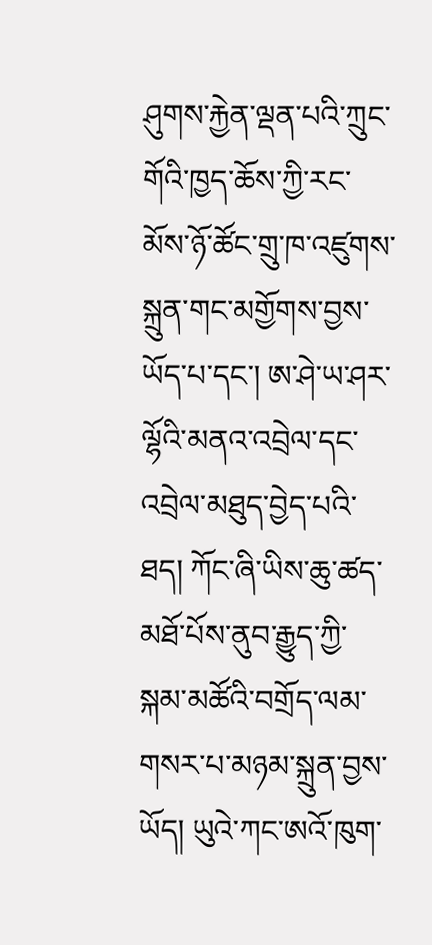ཤུགས་རྐྱེན་ལྡན་པའི་ཀྲུང་གོའི་ཁྱད་ཆོས་ཀྱི་རང་མོས་ཉོ་ཚོང་གྲུ་ཁ་འཛུགས་སྐྲུན་གང་མགྱོགས་བྱས་ཡོད་པ་དང་། ཨ་ཤེ་ཡ་ཤར་ལྷོའི་མནའ་འབྲེལ་དང་འབྲེལ་མཐུད་བྱེད་པའི་ཐད། ཀོང་ཞི་ཡིས་ཆུ་ཚད་མཐོ་པོས་ནུབ་རྒྱུད་ཀྱི་སྐམ་མཚོའི་བགྲོད་ལམ་གསར་པ་མཉམ་སྐྲུན་བྱས་ཡོད། ཡུའེ་ཀང་ཨའོ་ཁུག་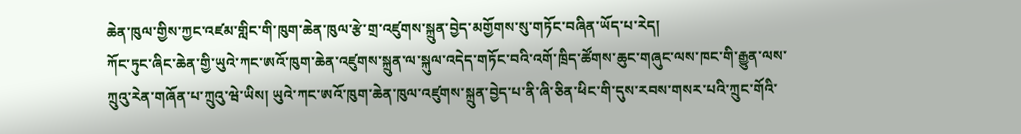ཆེན་ཁུལ་གྱིས་ཀྱང་འཛམ་གླིང་གི་ཁུག་ཆེན་ཁུལ་རྩེ་གྲ་འཛུགས་སྐྲུན་བྱེད་མགྱོགས་སུ་གཏོང་བཞིན་ཡོད་པ་རེད།
ཀོང་ཏུང་ཞིང་ཆེན་གྱི་ཡུའེ་ཀང་ཨའོ་ཁུག་ཆེན་འཛུགས་སྐྲུན་ལ་སྐུལ་འདེད་གཏོང་བའི་འགོ་ཁྲིད་ཚོགས་ཆུང་གཞུང་ལས་ཁང་གི་རྒྱུན་ལས་ཀྲུའུ་རེན་གཞོན་པ་ཀྲུའུ་ཝེ་ཡིས། ཡུའེ་ཀང་ཨའོ་ཁུག་ཆེན་ཁུལ་འཛུགས་སྐྲུན་བྱེད་པ་ནི་ཞི་ཅིན་ཕིང་གི་དུས་རབས་གསར་པའི་ཀྲུང་གོའི་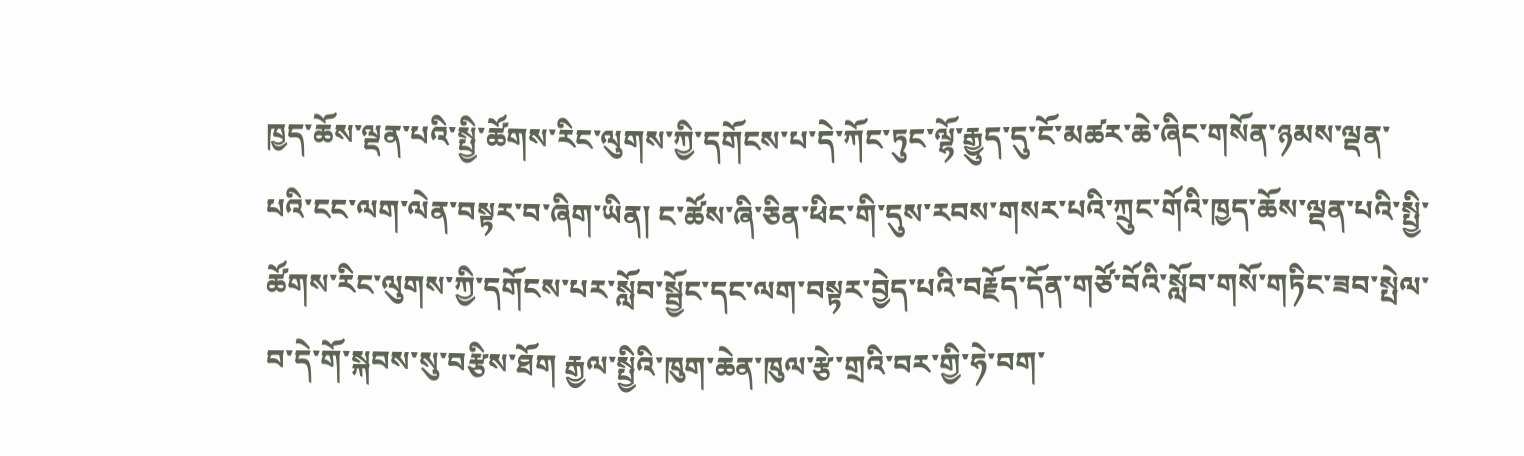ཁྱད་ཆོས་ལྡན་པའི་སྤྱི་ཚོགས་རིང་ལུགས་ཀྱི་དགོངས་པ་དེ་ཀོང་ཏུང་ལྷོ་རྒྱུད་དུ་ངོ་མཚར་ཆེ་ཞིང་གསོན་ཉམས་ལྡན་པའི་ངང་ལག་ལེན་བསྟར་བ་ཞིག་ཡིན། ང་ཚོས་ཞི་ཅིན་ཕིང་གི་དུས་རབས་གསར་པའི་ཀྲུང་གོའི་ཁྱད་ཆོས་ལྡན་པའི་སྤྱི་ཚོགས་རིང་ལུགས་ཀྱི་དགོངས་པར་སློབ་སྦྱོང་དང་ལག་བསྟར་བྱེད་པའི་བརྗོད་དོན་གཙོ་བོའི་སློབ་གསོ་གཏིང་ཟབ་སྤེལ་བ་དེ་གོ་སྐབས་སུ་བརྩིས་ཐོག རྒྱལ་སྤྱིའི་ཁུག་ཆེན་ཁུལ་རྩེ་གྲའི་བར་གྱི་ཧེ་བག་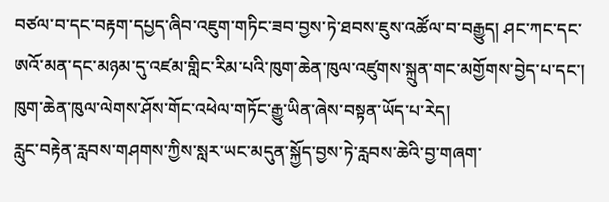བཙལ་བ་དང་བརྟག་དཔྱད་ཞིབ་འཇུག་གཏིང་ཟབ་བྱས་ཏེ་ཐབས་ཇུས་འཚོལ་བ་བརྒྱུད། ཤང་ཀང་དང་ཨའོ་མན་དང་མཉམ་དུ་འཛམ་གླིང་རིམ་པའི་ཁུག་ཆེན་ཁུལ་འཛུགས་སྐྲུན་གང་མགྱོགས་བྱེད་པ་དང་། ཁུག་ཆེན་ཁུལ་ལེགས་ཤོས་གོང་འཕེལ་གཏོང་རྒྱུ་ཡིན་ཞེས་བསྟན་ཡོད་པ་རེད།
རླུང་བརྟེན་རླབས་གཤགས་ཀྱིས་སླར་ཡང་མདུན་སྐྱོད་བྱས་ཏེ་རླབས་ཆེའི་བྱ་གཞག་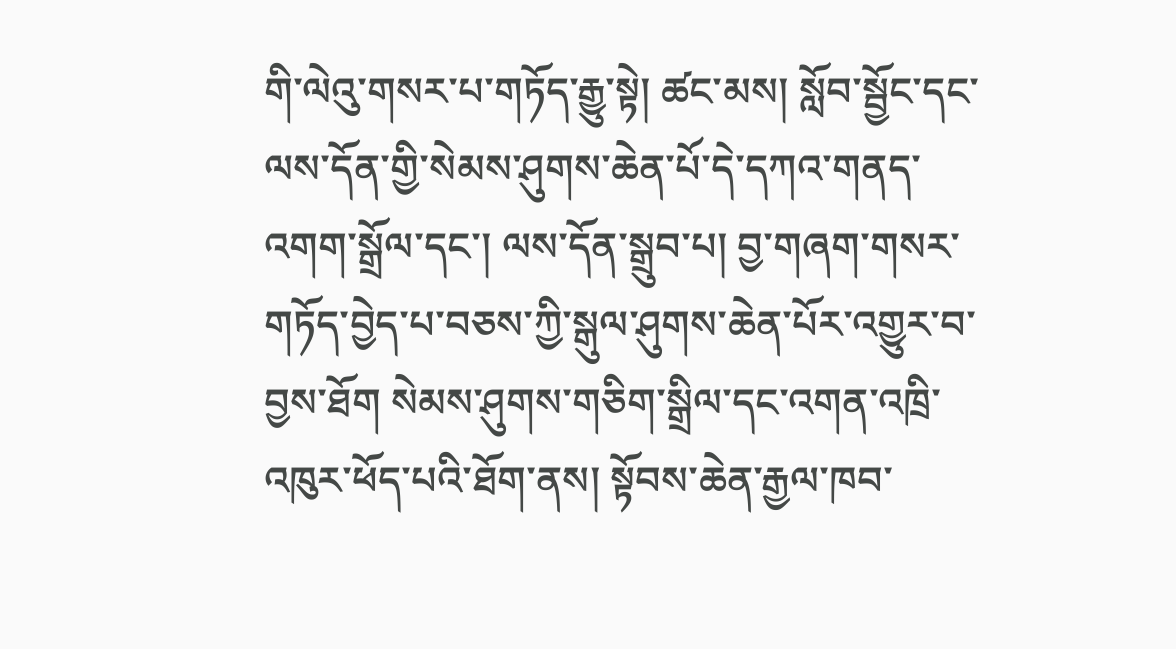གི་ལེའུ་གསར་པ་གཏོད་རྒྱུ་སྟེ། ཚང་མས། སློབ་སྦྱོང་དང་ལས་དོན་གྱི་སེམས་ཤུགས་ཆེན་པོ་དེ་དཀའ་གནད་འགག་སྒྲོལ་དང་། ལས་དོན་སྒྲུབ་པ། བྱ་གཞག་གསར་གཏོད་བྱེད་པ་བཅས་ཀྱི་སྒུལ་ཤུགས་ཆེན་པོར་འགྱུར་བ་བྱས་ཐོག སེམས་ཤུགས་གཅིག་སྒྲིལ་དང་འགན་འཁྲི་འཁུར་ཕོད་པའི་ཐོག་ནས། སྟོབས་ཆེན་རྒྱལ་ཁབ་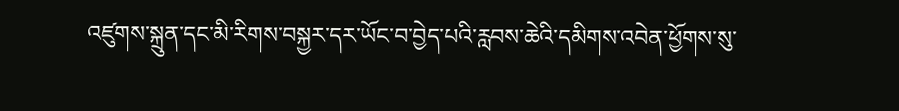འཛུགས་སྐྲུན་དང་མི་རིགས་བསྐྱར་དར་ཡོང་བ་བྱེད་པའི་རླབས་ཆེའི་དམིགས་འབེན་ཕྱོགས་སུ་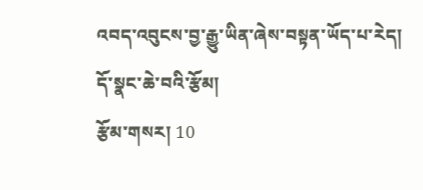འབད་འབུངས་བྱ་རྒྱུ་ཡིན་ཞེས་བསྟན་ཡོད་པ་རེད།
དོ་སྣང་ཆེ་བའི་རྩོམ།
རྩོམ་གསར། 10